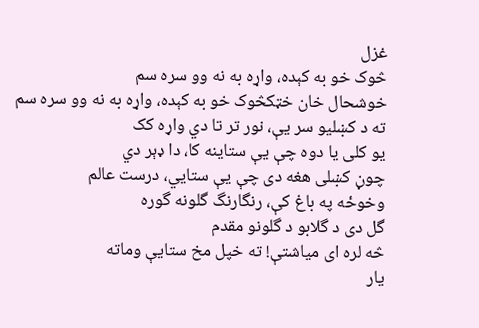غزل
څوک خو به کېده، واړه به نه وو سره سم
خوشحال خان خټکڅوک خو به کېده، واړه به نه وو سره سم
ته د کښليو سر يې، نور تر تا دي واړه کک
يو کلی يا دوه چې يې ستاينه کا، دا ډېر دي
چوڼ کښلی هغه دی چې يې ستايي، درست عالم
وخوځه په باغ کې، رنگارنگ گلونه گوره
گل دی د گلابو د گلونو مقدم
څه لره ای مياشتې! ته خپل مخ ستايې وماته
يار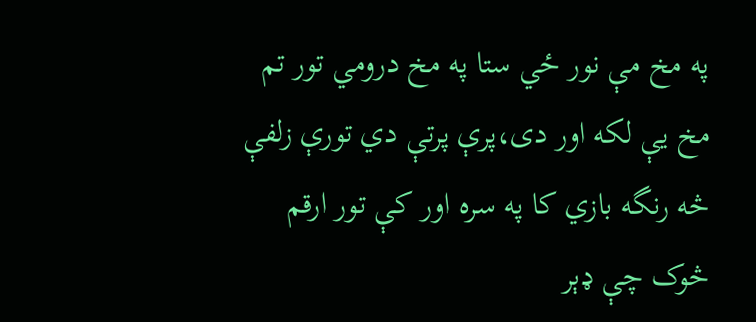په مخ مې نور ځي ستا په مخ درومي تور تم
مخ يې لکه اور دی،پرې پرتې دي تورې زلفې
څه رنگه بازي کا په سره اور کې تور ارقم
څوک چې ډېر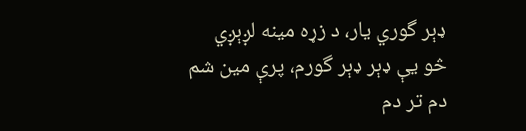ډېر گوري يار، د زړه مينه لږېږي
څو يې ډېر ډېر گورم، پرې مين شم دم تر دم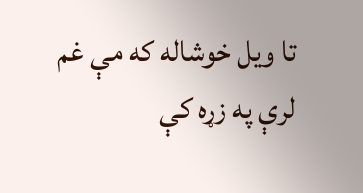تا ويل خوشاله که مې غم لرې په زړه کې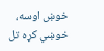خوښ اوسه، خوښي کړه تل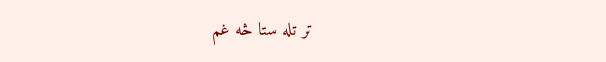تر تله ستا څه غم